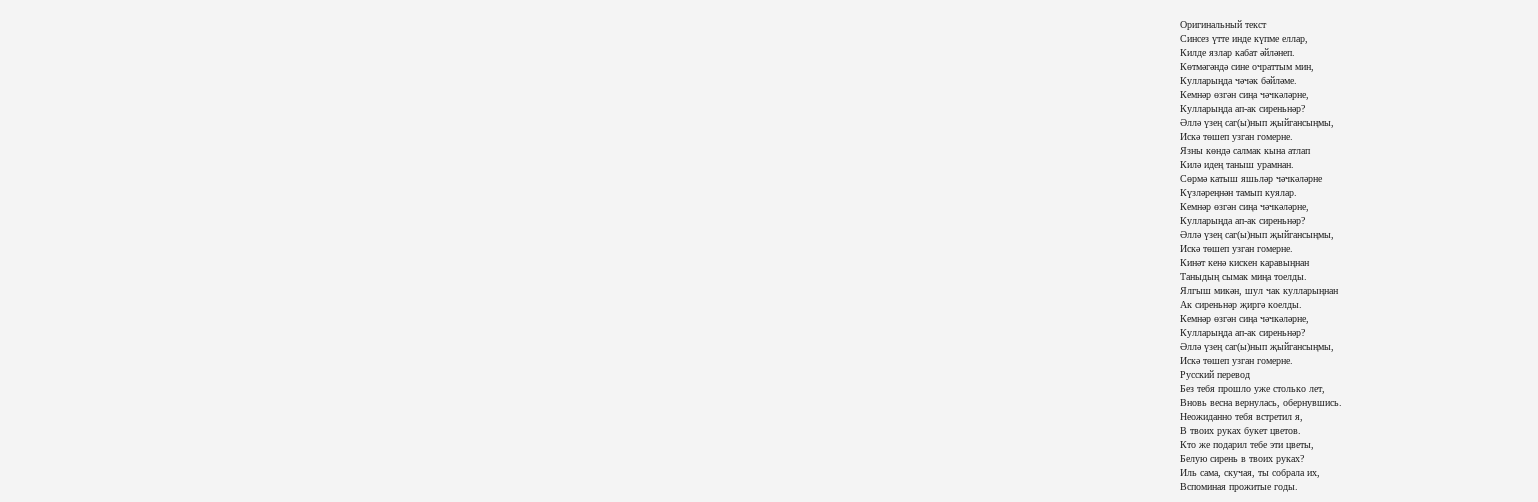Оригинальный текст
Синсез үтте инде күпме еллар,
Килде язлар кабат әйләнеп.
Көтмәгәндә сине очраттым мин,
Кулларыңда чәчәк бәйләме.
Кемнәр өзгән сиңа чәчкәләрне,
Кулларыңда ап-ак сиреньнәр?
Әллә үзең саг(ы)нып җыйгансыңмы,
Искә төшеп узган гомерне.
Язны көндә салмак кына атлап
Килә идең таныш урамнан.
Сөрмә катыш яшьләр чәчкәләрне
Күзләреңнән тамып куялар.
Кемнәр өзгән сиңа чәчкәләрне,
Кулларыңда ап-ак сиреньнәр?
Әллә үзең саг(ы)нып җыйгансыңмы,
Искә төшеп узган гомерне.
Кинәт кенә кискен каравыңнан
Таныдың сымак миңа тоелды.
Ялгыш микән, шул чак кулларыңнан
Ак сиреньнәр җиргә коелды.
Кемнәр өзгән сиңа чәчкәләрне,
Кулларыңда ап-ак сиреньнәр?
Әллә үзең саг(ы)нып җыйгансыңмы,
Искә төшеп узган гомерне.
Русский перевод
Без тебя прошло уже столько лет,
Вновь весна вернулась, обернувшись.
Неожиданно тебя встретил я,
В твоих руках букет цветов.
Кто же подарил тебе эти цветы,
Белую сирень в твоих руках?
Иль сама, скучая, ты собрала их,
Вспоминая прожитые годы.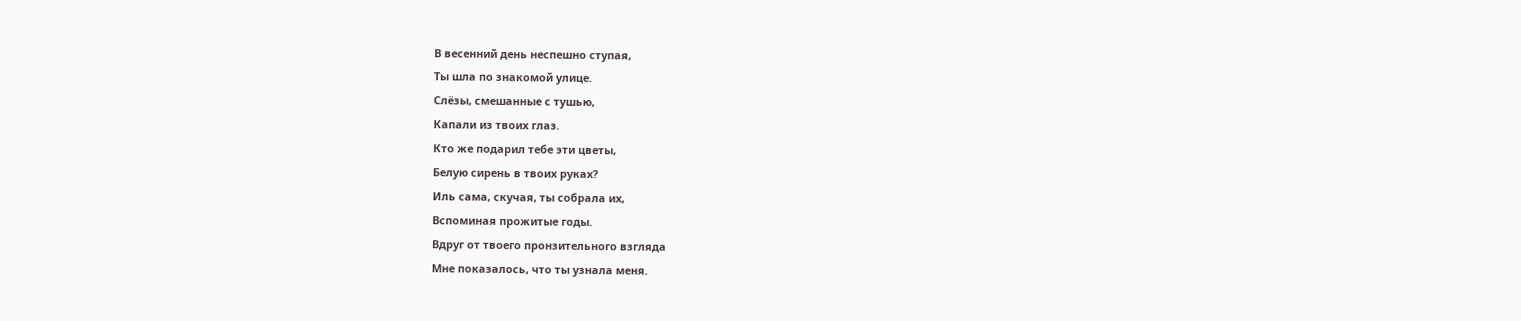В весенний день неспешно ступая,
Ты шла по знакомой улице.
Слёзы, смешанные с тушью,
Капали из твоих глаз.
Кто же подарил тебе эти цветы,
Белую сирень в твоих руках?
Иль сама, скучая, ты собрала их,
Вспоминая прожитые годы.
Вдруг от твоего пронзительного взгляда
Мне показалось, что ты узнала меня.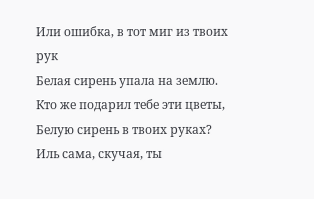Или ошибка, в тот миг из твоих рук
Белая сирень упала на землю.
Кто же подарил тебе эти цветы,
Белую сирень в твоих руках?
Иль сама, скучая, ты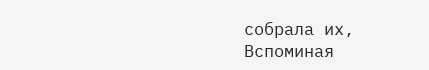собрала их,
Вспоминая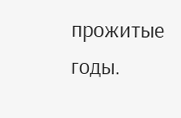прожитые годы.